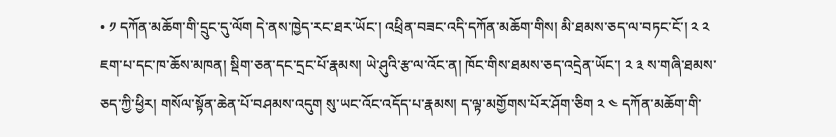• ༡ དཀོན་མཆོག་གི་དྲུང་དུ་ལོག དེ་ནས་ཁྱེད་རང་ཐར་ཡོང་། འཕྲིན་བཟང་འདི་དཀོན་མཆོག་གིས། མི་ཐམས་ཅད་ལ་བཏང་ངོ་། ༢ ༢ ཇག་པ་དང་ཁ་ཆོས་མཁན། སྡིག་ཅན་དང་དྲང་པོ་རྣམས། ཡེ་ཤུའི་རྩ་ལ་འོང་ན། ཁོང་གིས་ཐམས་ཅད་འདྲེན་ཡོང་། ༢ ༣ ས་གཞི་ཐམས་ཅད་ཀྱི་ཕྱིར། གསོལ་སྟོན་ཆེན་པོ་བཤམས་འདུག སུ་ཡང་འོང་འདོད་པ་རྣམས། ད་ལྟ་མགྱོགས་པོར་ཤོག་ཅིག ༢ ༤ དཀོན་མཆོག་གི་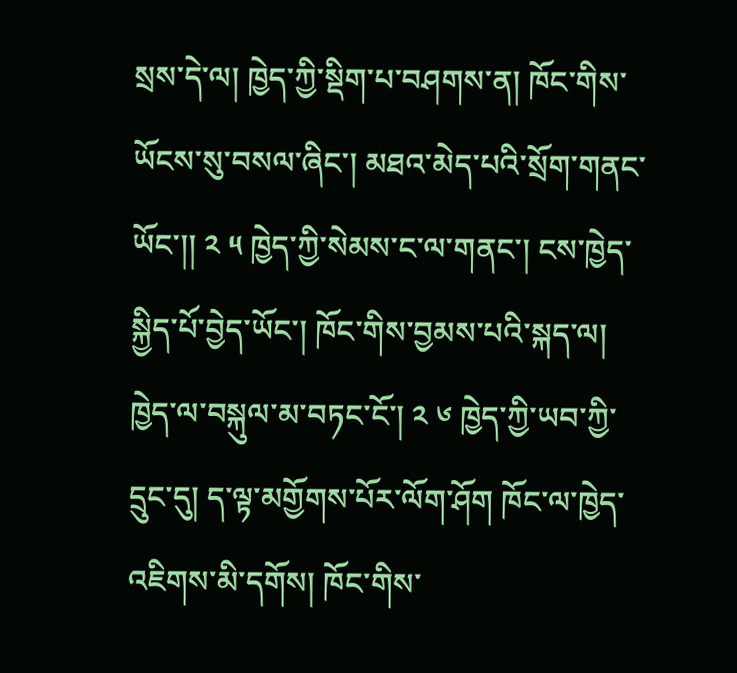སྲས་དེ་ལ། ཁྱེད་ཀྱི་སྡིག་པ་བཤགས་ན། ཁོང་གིས་ཡོངས་སུ་བསལ་ཞིང་། མཐའ་མེད་པའི་སྲོག་གནང་ཡོང་།། ༢ ༥ ཁྱེད་ཀྱི་སེམས་ང་ལ་གནང་། ངས་ཁྱེད་སྐྱིད་པོ་བྱེད་ཡོང་། ཁོང་གིས་བྱམས་པའི་སྐད་ལ། ཁྱེད་ལ་བསྐུལ་མ་བཏང་ངོ་། ༢ ༦ ཁྱེད་ཀྱི་ཡབ་ཀྱི་དྲུང་དུ། ད་ལྟ་མགྱོགས་པོར་ལོག་ཤོག ཁོང་ལ་ཁྱེད་འཇིགས་མི་དགོས། ཁོང་གིས་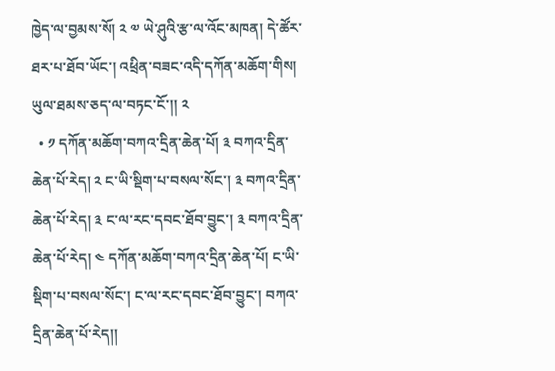ཁྱེད་ལ་བྱམས་སོ། ༢ ༧ ཡེ་ཤུའི་རྩ་ལ་འོང་མཁན། དེ་ཚོར་ཐར་པ་ཐོབ་ཡོང་། འཕྲིན་བཟང་འདི་དཀོན་མཆོག་གིས། ཡུལ་ཐམས་ཅད་ལ་བཏང་ངོ་།། ༢
  • ༡ དཀོན་མཆོག་བཀའ་དྲིན་ཆེན་པོ། ༣ བཀའ་དྲིན་ཆེན་པོ་རེད། ༢ ང་ཡི་སྡིག་པ་བསལ་སོང་། ༣ བཀའ་དྲིན་ཆེན་པོ་རེད། ༣ ང་ལ་རང་དབང་ཐོབ་བྱུང་། ༣ བཀའ་དྲིན་ཆེན་པོ་རེད། ༤ དཀོན་མཆོག་བཀའ་དྲིན་ཆེན་པོ། ང་ཡི་སྡིག་པ་བསལ་སོང་། ང་ལ་རང་དབང་ཐོབ་བྱུང་། བཀའ་དྲིན་ཆེན་པོ་རེད།།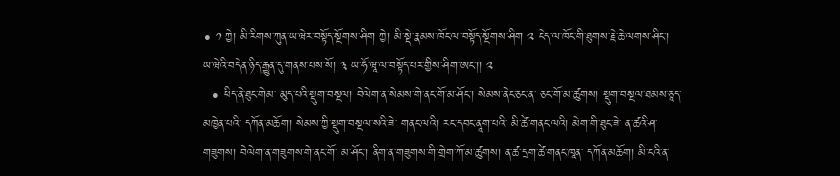• ༡ ཀྱེ། མི་རིགས་ཀུན་ཡ་ཝེར་བསྟོད་སྔོགས་ཤིག ཀྱེ། མི་སྡེ་རྣམས་ཁོང་ལ་བསྟོད་སྔོགས་ཤིག ༢ ངེད་ལ་ཁོང་གི་ཐུགས་རྗེ་ཆེ་ལགས་ཤིང་། ཡ་ཝེའི་བདེན་ཉིད་རྒྱུན་དུ་གནས་པས་སོ། ༣ ཡ་ཧོ་ཝཱ་ལ་བསྟོད་པར་གྱིས་ཤིག་ཨང་།། ༢
  • ཕིད་ནེ་ཐུང་གེམ་ མུད་པའི་སྡུག་བསྔལ། བེལེག་ན་སེམས་གེ་ནང་གོ་མ་ཤོང་། སེམས་ནེང་ཅང་ན་ ཅང་གོ་མ་ཚུགས། སྡུག་བསྔལ་ཐམས་ཅཱད་ མཁྱེན་པའི་ དཀོན་མཆོག། སེམས་ཀྱི་སྡུག་བསྔལ་སའི་ཟེ་ གནང་ལའི། རང་དབང་ནཱག་པའི་ མི་ཚེ་གནང་ལའི། མེག་གི་ཐུང་ཟེ་ ན་ཚའི་ཤ་གཟུགས། བེལེག་ན་གཟུགས་གེ་ནང་གོ་ མ་ཤོང་། ནིག་ན་གཟུགས་གི་གྲེག་ཀོ་མ་ཚུགས། ན་ཚ་དྲག་ཚེ་གནང་ཁཱན་ དཀོན་མཆོག། མི་ངའི་ན་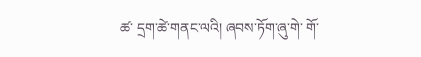ཚ་ དྲག་ཚེ་གནང་ལའི། ཞབས་ཏོག་ཞུ་གེ་ གོ་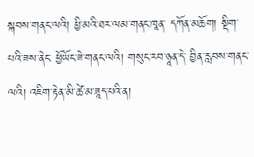སྐབས་གནང་ལའི། ཕྱི་མའི་ཐར་ལམ་གནང་ཁཱན་ དཀོན་མཆོག། སྡིག་པའི་ཟས་ནེང་ ཕྱོཡོང་ཟེ་གནང་ལའི། གསུང་རབ་ཉཱན་དེ་ བྱིན་རླབས་གནང་ལའི། འཇིག་རྟེན་མི་ཚེ་མ་ཟཱད་པའི་ན།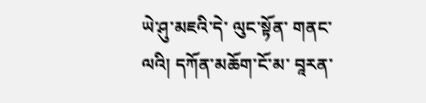ཡེ་ཤུ་མཇའི་དེ་ ལུང་སྟོན་ གནང་ལའི། དཀོན་མཆོག་ངོ་མ་ བཱརན་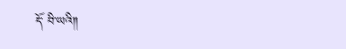དོ་ བི་ཡའི༎